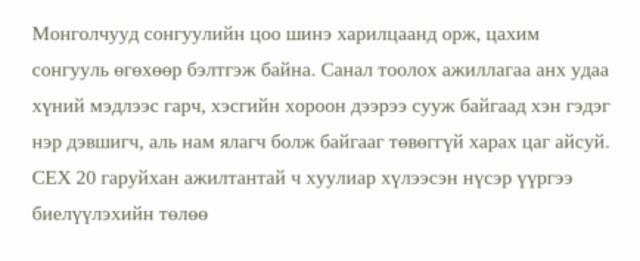Монголчууд сонгуулийн цоо шинэ харилцаанд орж, цахим сонгууль өгөхөөр бэлтгэж байна. Санал тоолох ажиллагаа анх удаа хүний мэдлээс гарч, хэсгийн хороон дээрээ сууж байгаад хэн гэдэг нэр дэвшигч, аль нам ялагч болж байгааг төвөггүй харах цаг айсуй.
СЕХ 20 гаруйхан ажилтантай ч хуулиар хүлээсэн нүсэр үүргээ биелүүлэхийн төлөө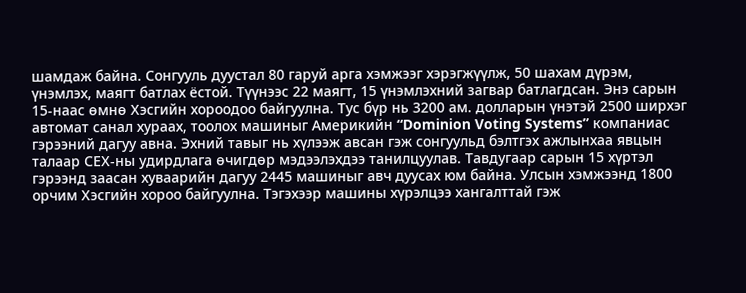шамдаж байна. Сонгууль дуустал 80 гаруй арга хэмжээг хэрэгжүүлж, 50 шахам дүрэм, үнэмлэх, маягт батлах ёстой. Түүнээс 22 маягт, 15 үнэмлэхний загвар батлагдсан. Энэ сарын 15-наас өмнө Хэсгийн хороодоо байгуулна. Тус бүр нь 3200 ам. долларын үнэтэй 2500 ширхэг автомат санал хураах, тоолох машиныг Америкийн “Dominion Voting Systems” компаниас гэрээний дагуу авна. Эхний тавыг нь хүлээж авсан гэж сонгуульд бэлтгэх ажлынхаа явцын талаар СЕХ-ны удирдлага өчигдөр мэдээлэхдээ танилцуулав. Тавдугаар сарын 15 хүртэл гэрээнд заасан хуваарийн дагуу 2445 машиныг авч дуусах юм байна. Улсын хэмжээнд 1800 орчим Хэсгийн хороо байгуулна. Тэгэхээр машины хүрэлцээ хангалттай гэж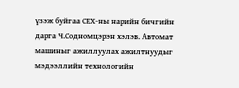үзэж буйгаа СЕХ-ны нарийн бичгийн дарга Ч.Содномцэрэн хэлэв. Автомат машиныг ажиллуулах ажилтнуудыг мэдээллийн технологийн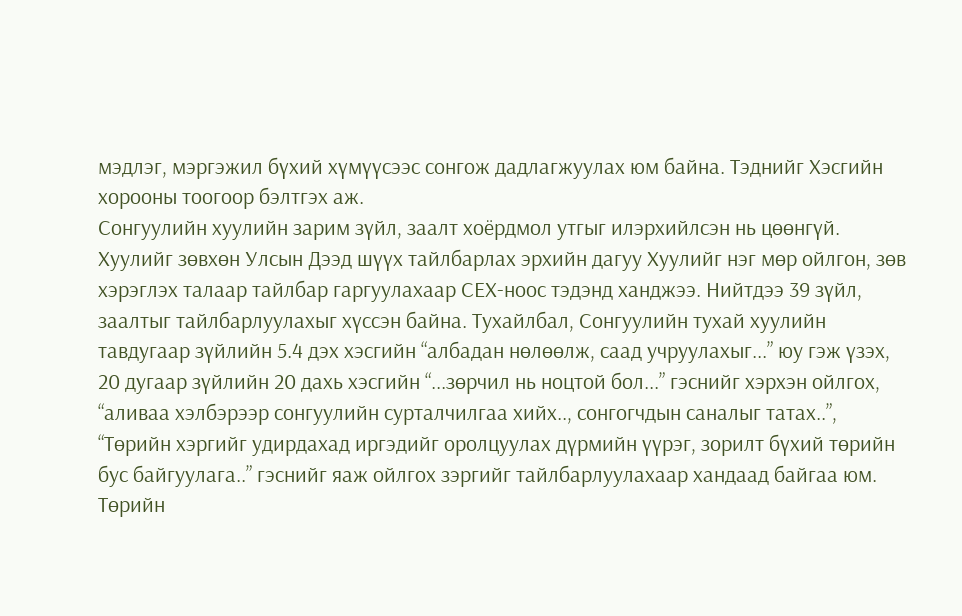мэдлэг, мэргэжил бүхий хүмүүсээс сонгож дадлагжуулах юм байна. Тэднийг Хэсгийн хорооны тоогоор бэлтгэх аж.
Сонгуулийн хуулийн зарим зүйл, заалт хоёрдмол утгыг илэрхийлсэн нь цөөнгүй. Хуулийг зөвхөн Улсын Дээд шүүх тайлбарлах эрхийн дагуу Хуулийг нэг мөр ойлгон, зөв хэрэглэх талаар тайлбар гаргуулахаар СЕХ-ноос тэдэнд ханджээ. Нийтдээ 39 зүйл, заалтыг тайлбарлуулахыг хүссэн байна. Тухайлбал, Сонгуулийн тухай хуулийн тавдугаар зүйлийн 5.4 дэх хэсгийн “албадан нөлөөлж, саад учруулахыг...” юу гэж үзэх, 20 дугаар зүйлийн 20 дахь хэсгийн “...зөрчил нь ноцтой бол...” гэснийг хэрхэн ойлгох, “аливаа хэлбэрээр сонгуулийн сурталчилгаа хийх.., сонгогчдын саналыг татах..”, “Төрийн хэргийг удирдахад иргэдийг оролцуулах дүрмийн үүрэг, зорилт бүхий төрийн бус байгуулага..” гэснийг яаж ойлгох зэргийг тайлбарлуулахаар хандаад байгаа юм. Төрийн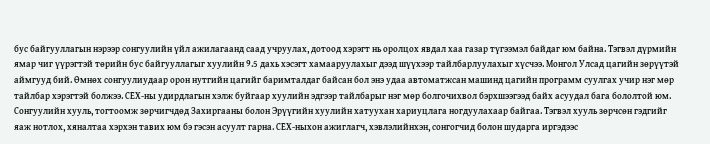бус байгууллагын нэрээр сонгуулийн үйл ажилагаанд саад учруулах, дотоод хэрэгт нь оролцох явдал хаа газар түгээмэл байдаг юм байна. Тэгвэл дүрмийн ямар чиг үүрэгтэй төрийн бус байгууллагыг хуулийн 9.5 дахь хэсэгт хамааруулахыг дээд шүүхээр тайлбарлуулахыг хүсчээ. Монгол Улсад цагийн зөрүүтэй аймгууд бий. Өмнөх сонгуулиудаар орон нутгийн цагийг баримталдаг байсан бол энэ удаа автоматжсан машинд цагийн программ суулгах учир нэг мөр тайлбар хэрэгтэй болжээ. СЕХ-ны удирдлагын хэлж буйгаар хуулийн эдгээр тайлбарыг нэг мөр болгочихвол бэрхшээгээд байх асуудал бага бололтой юм.
Сонгуулийн хууль, тогтоомж зөрчигчдөд Захиргааны болон Эрүүгийн хуулийн хатуухан хариуцлага ногдуулахаар байгаа. Тэгвэл хууль зөрчсөн гэдгийг яаж нотлох, хяналтаа хэрхэн тавих юм бэ гэсэн асуулт гарна. СЕХ-ныхон ажиглагч, хэвлэлийнхэн, сонгогчид болон шударга иргэдээс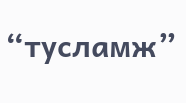“тусламж”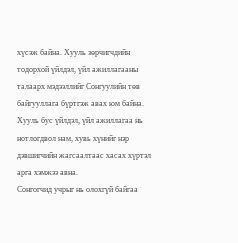хүсэж байна. Хууль зөрчигчдийн тодорхой үйлдэл, үйл ажиллагааны талаарх мэдээллийг Сонгуулийн төв байгууллага бүртгэж авах юм байна. Хууль бус үйлдэл, үйл ажиллагаа нь нотлогдвол нам, хувь хүнийг нэр дэвшигчийн жагсаалтаас хасах хүртэл арга хэмжээ авна.
Сонгогчид учрыг нь олохгүй байгаа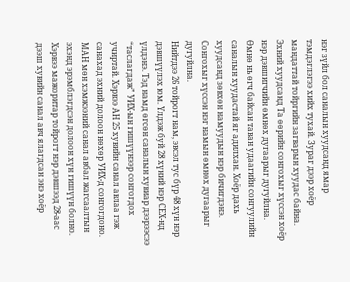нэг зүйл бол саналын хуудсанд ямар тэмдэглэгээ хийх тухай. Зураг дээр хоёр мандаттай тойргийн загварын хуудас байна. Эхний хуудсанд Та өөрийн сонгохыг хүссэн хоёр нэр дэвшигчийн өмнөх дугаарыг дугуйлна. Өмнө нь өгч байсан таван удаагийн сонгуулийн саналын хуудастай яг адилхан. Хоёр дахь хуудсанд зөвхөн намуудын нэр бичигдэнэ. Сонгохыг хүссэн нэг намын өмнөх дугаарыг дугуйлна.
Нийтдээ 26 тойрогт нам, эвсэл тус бүр 48 хүн нэр дэвшүүлэх юм. Үлдэж буй 28 хүний нэр СЕХ-нд үлдэнэ. Тэд намд өгсөн саналын хувиар дээрээсээ “таслагдаж” УИХ-ын гишүүнээр сонгогдох учиртай. Хэрвээ АН 25 хувийн санал авлаа гэж санахад эхний долоон нөхөр УИХ-д сонгогдоно. МАН мөн хэмжээний санал авбал жагсаалтын эхэнд эрэмблэгдсэн долоон хүн гишүүн болно. Хэрвээ мажоритар тойрогт нэр дэвшээд 28-аас дээш хувийн санал авч ялагдсан энэ хоёр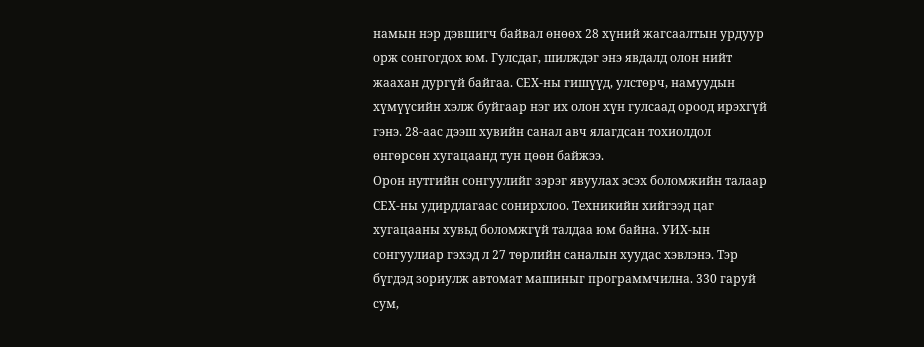намын нэр дэвшигч байвал өнөөх 28 хүний жагсаалтын урдуур орж сонгогдох юм. Гулсдаг, шилждэг энэ явдалд олон нийт жаахан дургүй байгаа. СЕХ-ны гишүүд, улстөрч, намуудын хүмүүсийн хэлж буйгаар нэг их олон хүн гулсаад ороод ирэхгүй гэнэ. 28-аас дээш хувийн санал авч ялагдсан тохиолдол өнгөрсөн хугацаанд тун цөөн байжээ.
Орон нутгийн сонгуулийг зэрэг явуулах эсэх боломжийн талаар СЕХ-ны удирдлагаас сонирхлоо. Техникийн хийгээд цаг хугацааны хувьд боломжгүй талдаа юм байна. УИХ-ын сонгуулиар гэхэд л 27 төрлийн саналын хуудас хэвлэнэ. Тэр бүгдэд зориулж автомат машиныг программчилна. 330 гаруй сум,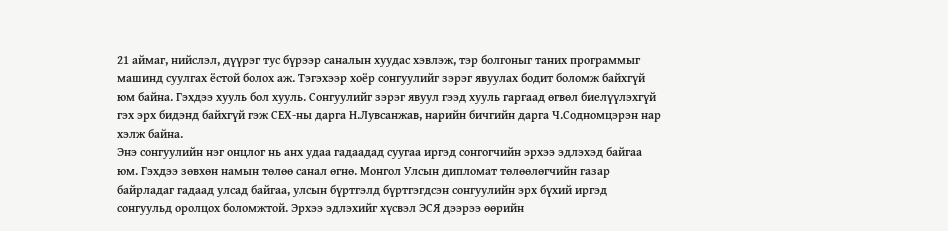21 аймаг, нийслэл, дүүрэг тус бүрээр саналын хуудас хэвлэж, тэр болгоныг таних программыг машинд суулгах ёстой болох аж. Тэгэхээр хоёр сонгуулийг зэрэг явуулах бодит боломж байхгүй юм байна. Гэхдээ хууль бол хууль. Сонгуулийг зэрэг явуул гээд хууль гаргаад өгвөл биелүүлэхгүй гэх эрх бидэнд байхгүй гэж СЕХ-ны дарга Н.Лувсанжав, нарийн бичгийн дарга Ч.Содномцэрэн нар хэлж байна.
Энэ сонгуулийн нэг онцлог нь анх удаа гадаадад суугаа иргэд сонгогчийн эрхээ эдлэхэд байгаа юм. Гэхдээ зөвхөн намын төлөө санал өгнө. Монгол Улсын дипломат төлөөлөгчийн газар байрладаг гадаад улсад байгаа, улсын бүртгэлд бүртгэгдсэн сонгуулийн эрх бүхий иргэд сонгуульд оролцох боломжтой. Эрхээ эдлэхийг хүсвэл ЭСЯ дээрээ өөрийн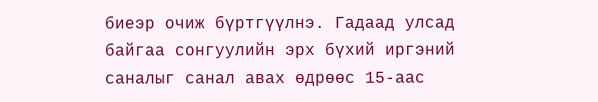биеэр очиж бүртгүүлнэ. Гадаад улсад байгаа сонгуулийн эрх бүхий иргэний саналыг санал авах өдрөөс 15-аас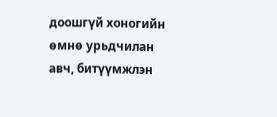доошгүй хоногийн өмнө урьдчилан авч, битүүмжлэн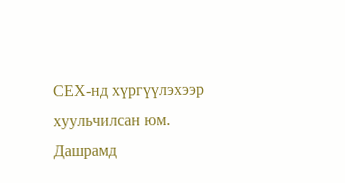СЕХ-нд хүргүүлэхээр хуульчилсан юм.
Дашрамд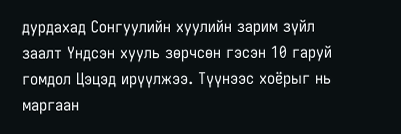дурдахад Сонгуулийн хуулийн зарим зүйл заалт Үндсэн хууль зөрчсөн гэсэн 10 гаруй гомдол Цэцэд ирүүлжээ. Түүнээс хоёрыг нь маргаан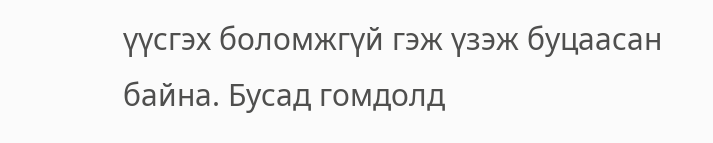үүсгэх боломжгүй гэж үзэж буцаасан байна. Бусад гомдолд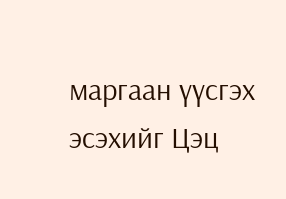маргаан үүсгэх эсэхийг Цэц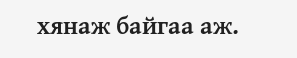хянаж байгаа аж.